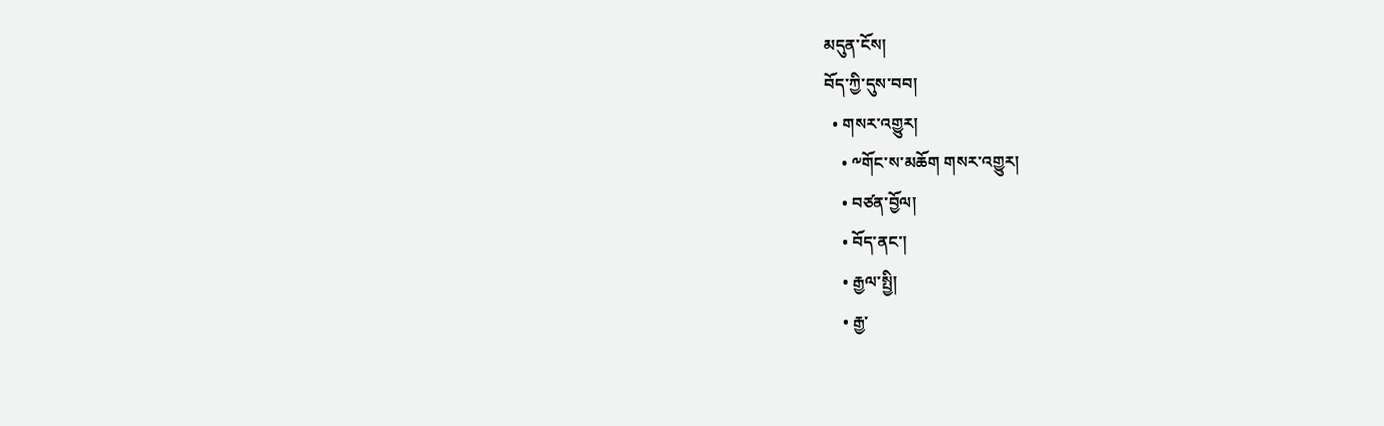མདུན་ངོས།
བོད་ཀྱི་དུས་བབ།
  • གསར་འགྱུར།
    • ༸གོང་ས་མཆོག གསར་འགྱུར།
    • བཙན་བྱོལ།
    • བོད་ནང་།
    • རྒྱལ་སྤྱི།
    • རྒྱ་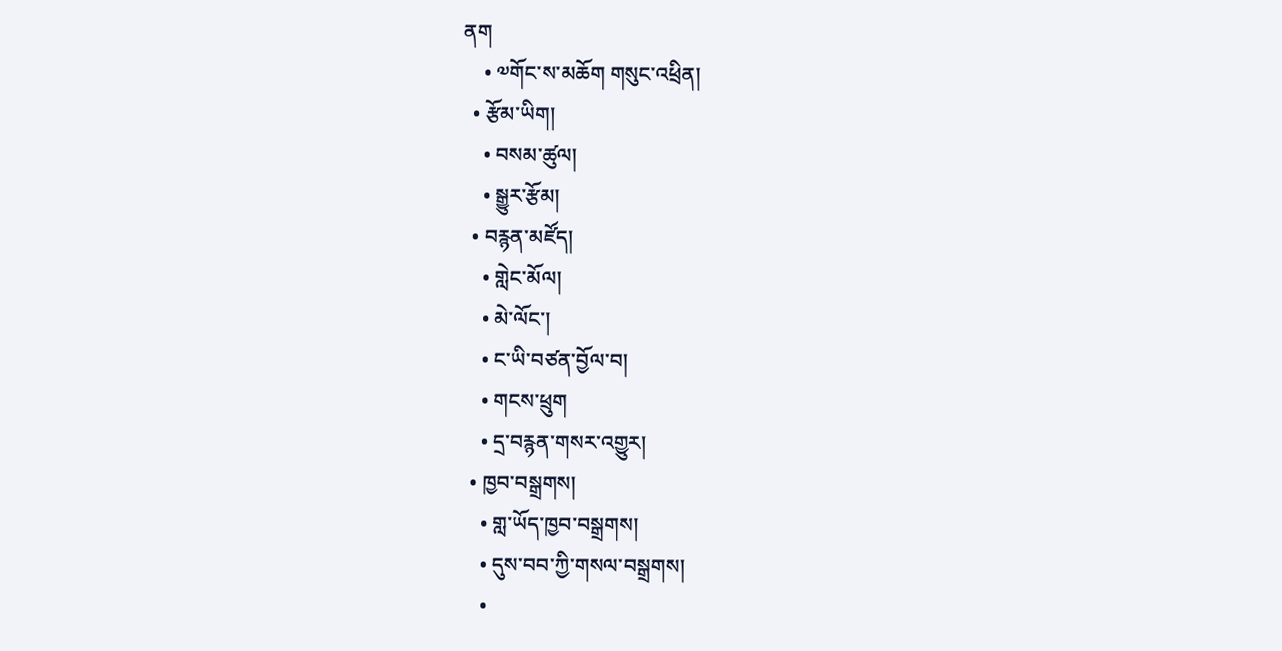ནག
    • ༧གོང་ས་མཆོག གསུང་འཕྲིན།
  • རྩོམ་ཡིག།
    • བསམ་ཚུལ།
    • སྒྱུར་རྩོམ།
  • བརྙན་མཛོད།
    • གླེང་མོལ།
    • མེ་ལོང་།
    • ང་ཡི་བཙན་བྱོལ་བ།
    • གངས་ཕྲུག
    • དྲ་བརྙན་གསར་འགྱུར།
  • ཁྱབ་བསྒྲགས།
    • གླ་ཡོད་ཁྱབ་བསྒྲགས།
    • དུས་བབ་ཀྱི་གསལ་བསྒྲགས།
    •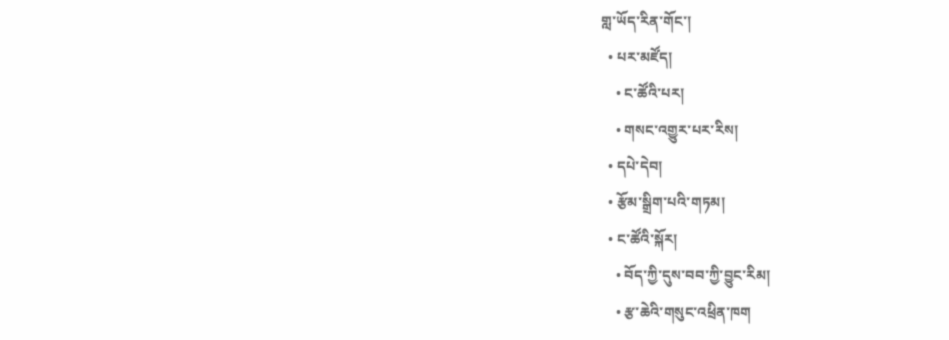གླ་ཡོད་རིན་གོང་།
  • པར་མཛོད།
    • ང་ཚོའི་པར།
    • གསང་འགྱུར་པར་རིས།
  • དཔེ་དེབ།
  • རྩོམ་སྒྲིག་པའི་གཏམ།
  • ང་ཚོའི་སྐོར།
    • བོད་ཀྱི་དུས་བབ་ཀྱི་བྱུང་རིམ།
    • རྩ་ཆེའི་གསུང་འཕྲིན་ཁག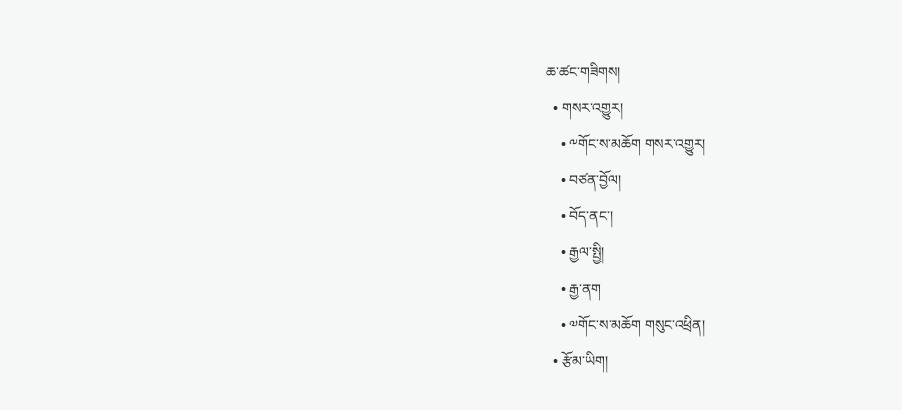ཆ་ཚང་གཟིགས།
  • གསར་འགྱུར།
    • ༸གོང་ས་མཆོག གསར་འགྱུར།
    • བཙན་བྱོལ།
    • བོད་ནང་།
    • རྒྱལ་སྤྱི།
    • རྒྱ་ནག
    • ༧གོང་ས་མཆོག གསུང་འཕྲིན།
  • རྩོམ་ཡིག།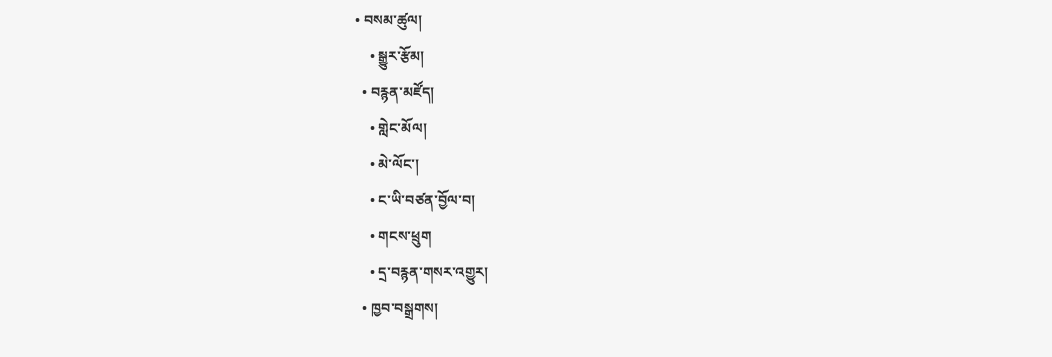• བསམ་ཚུལ།
    • སྒྱུར་རྩོམ།
  • བརྙན་མཛོད།
    • གླེང་མོལ།
    • མེ་ལོང་།
    • ང་ཡི་བཙན་བྱོལ་བ།
    • གངས་ཕྲུག
    • དྲ་བརྙན་གསར་འགྱུར།
  • ཁྱབ་བསྒྲགས།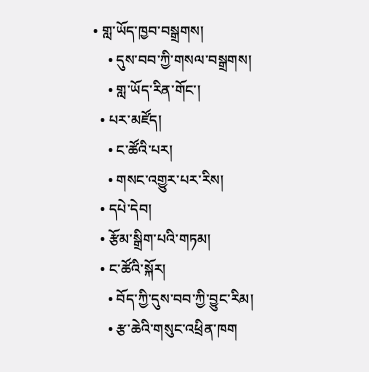• གླ་ཡོད་ཁྱབ་བསྒྲགས།
    • དུས་བབ་ཀྱི་གསལ་བསྒྲགས།
    • གླ་ཡོད་རིན་གོང་།
  • པར་མཛོད།
    • ང་ཚོའི་པར།
    • གསང་འགྱུར་པར་རིས།
  • དཔེ་དེབ།
  • རྩོམ་སྒྲིག་པའི་གཏམ།
  • ང་ཚོའི་སྐོར།
    • བོད་ཀྱི་དུས་བབ་ཀྱི་བྱུང་རིམ།
    • རྩ་ཆེའི་གསུང་འཕྲིན་ཁག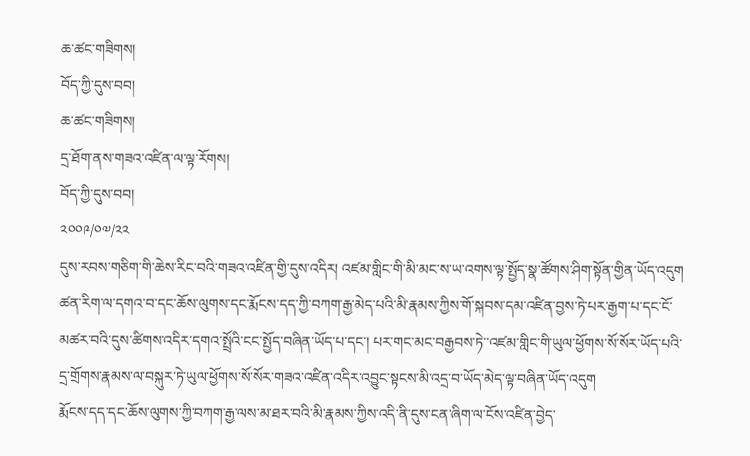ཆ་ཚང་གཟིགས།
བོད་ཀྱི་དུས་བབ།
ཆ་ཚང་གཟིགས།
དྲ་ཐོག་ནས་གཟའ་འཛིན་ལ་ལྟ་རོགས།
བོད་ཀྱི་དུས་བབ།
༢༠༠༩/༠༧/༢༢
དུས་རབས་གཅིག་གི་ཆེས་རིང་བའི་གཟའ་འཛིན་གྱི་དུས་འདིར། འཛམ་གླིང་གི་མི་མང་ས་ཡ་འགས་ལྟ་སྤྱོད་སྣ་ཚོགས་ཤིག་སྟོན་གྱིན་ཡོད་འདུག ཚན་རིག་ལ་དགའ་བ་དང་ཆོས་ལུགས་དང་རྨོངས་དད་ཀྱི་བཀག་རྒྱ་མེད་པའི་མི་རྣམས་ཀྱིས་གོ་སྐབས་དམ་འཛིན་བྱས་ཏེ་པར་རྒྱག་པ་དང་ངོ་མཚར་བའི་དུས་ཚིགས་འདིར་དགའ་སྤྲོའི་ངང་སྤྱོད་བཞིན་ཡོད་པ་དང་། པར་གང་མང་བརྒྱབས་ཏེ་་འཛམ་གླིང་གི་ཡུལ་ཕྱོགས་སོ་སོར་ཡོད་པའི་དྲ་གྲོགས་རྣམས་ལ་བསྐུར་ཏེ་ཡུལ་ཕྱོགས་སོ་སོར་གཟའ་འཛིན་འདིར་འབྱུང་སྟངས་མི་འདྲ་བ་ཡོད་མེད་ལྟ་བཞིན་ཡོད་འདུག
རྨོངས་དད་དང་ཆོས་ལུགས་ཀྱི་བཀག་རྒྱ་ལས་མ་ཐར་བའི་མི་རྣམས་ཀྱིས་འདི་ནི་དུས་ངན་ཞིག་ལ་ངོས་འཛིན་བྱེད་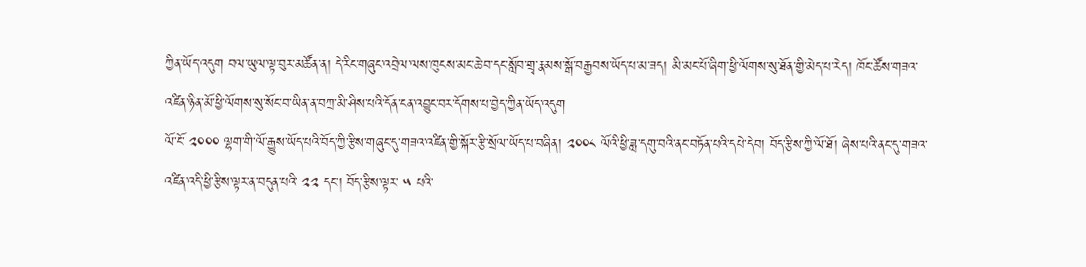ཀྱིན་ཡོད་འདུག བལ་ཡུལ་ལྟ་བུར་མཚོན་ན། དེ་རིང་གཞུང་འབྲེལ་ལས་ཁུངས་མང་ཆེ་བ་དང་སློབ་གྲྭ་རྣམས་སྒོ་བརྒྱབས་ཡོད་པ་མ་ཟད། མི་མང་པོ་ཞིག་ཕྱི་ལོགས་སུ་ཐོན་གྱི་མེད་པ་རེད། ཁོང་ཚོས་གཟའ་འཛིན་ཉིན་མོ་ཕྱི་ལོགས་སུ་སོང་བ་ཡིན་ན་བཀྲ་མི་ཤིས་པའི་དོན་ངན་འབྱུང་བར་དོགས་པ་བྱེད་ཀྱིན་ཡོད་འདུག
ལོ་ངོ་ ༢༠༠༠ ལྷག་གི་ལོ་རྒྱུས་ཡོད་པའི་བོད་ཀྱི་རྩིས་གཞུང་དུ་གཟའ་འཛིན་གྱི་སྐོར་རྩི་སྲོལ་ཡོད་པ་བཞིན། ༢༠༠༨ ལོའི་ཕྱི་ཟླ་དགུ་བའི་ནང་བཏོན་པའི་དཔེ་དེབ། བོད་རྩིས་ཀྱི་ལོ་ཐོ། ཞེས་པའི་ནང་དུ་གཟའ་འཛིན་འདི་ཕྱི་རྩིས་ལྟར་ན་བདུན་པའི་ ༢༢ དང་། བོད་རྩིས་ལྟར་ ༥ པའི་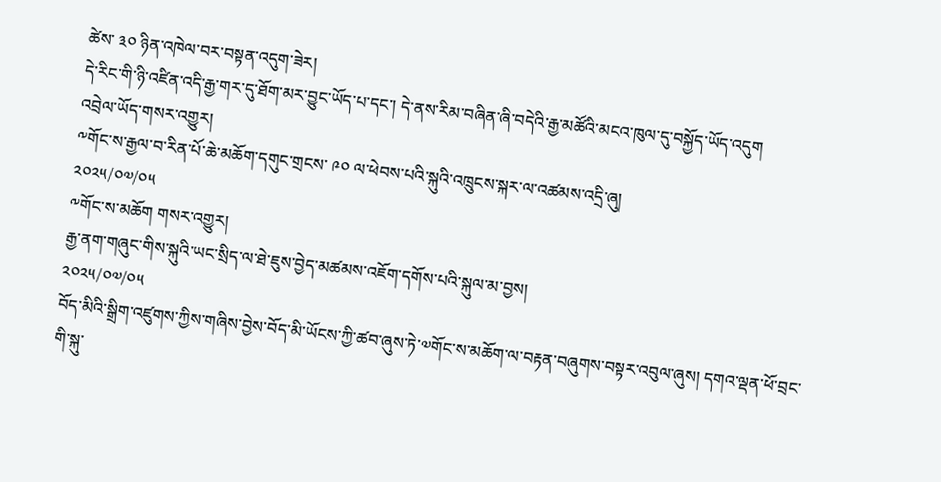ཚེས་ ༣༠ ཉིན་འཁེལ་བར་བསྟན་འདུག་ཟེར།
དེ་རིང་གི་ཉི་འཛིན་འདི་རྒྱ་གར་དུ་ཐོག་མར་བྱུང་ཡོད་པ་དང་། དེ་ནས་རིམ་བཞིན་ཞི་བདེའི་རྒྱ་མཚོའི་མངའ་ཁུལ་དུ་བསྐྱོད་ཡོད་འདུག
འབྲེལ་ཡོད་གསར་འགྱུར།
༸གོང་ས་རྒྱལ་བ་རིན་པོ་ཆེ་མཆོག་དགུང་གྲངས་ ༩༠ ལ་ཕེབས་པའི་སྐུའི་འཁྲུངས་སྐར་ལ་འཚམས་འདྲི་ཞུ།
༢༠༢༥/༠༧/༠༥
༸གོང་ས་མཆོག གསར་འགྱུར།
རྒྱ་ནག་གཞུང་གིས་སྐུའི་ཡང་སྲིད་ལ་ཐེ་ཇུས་བྱེད་མཚམས་འཇོག་དགོས་པའི་སྐུལ་མ་བྱས།
༢༠༢༥/༠༧/༠༥
བོད་མིའི་སྒྲིག་འཛུགས་ཀྱིས་གཞིས་བྱེས་བོད་མི་ཡོངས་ཀྱི་ཚབ་ཞུས་ཏེ་༧གོང་ས་མཆོག་ལ་བརྟན་བཞུགས་བསྟར་འབུལ་ཞུས། དགའ་ལྡན་ཕོ་བྲང་གི་སྐུ་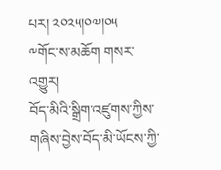པར། ༢༠༢༥།༠༧།༠༥
༸གོང་ས་མཆོག གསར་འགྱུར།
བོད་མིའི་སྒྲིག་འཛུགས་ཀྱིས་གཞིས་བྱེས་བོད་མི་ཡོངས་ཀྱི་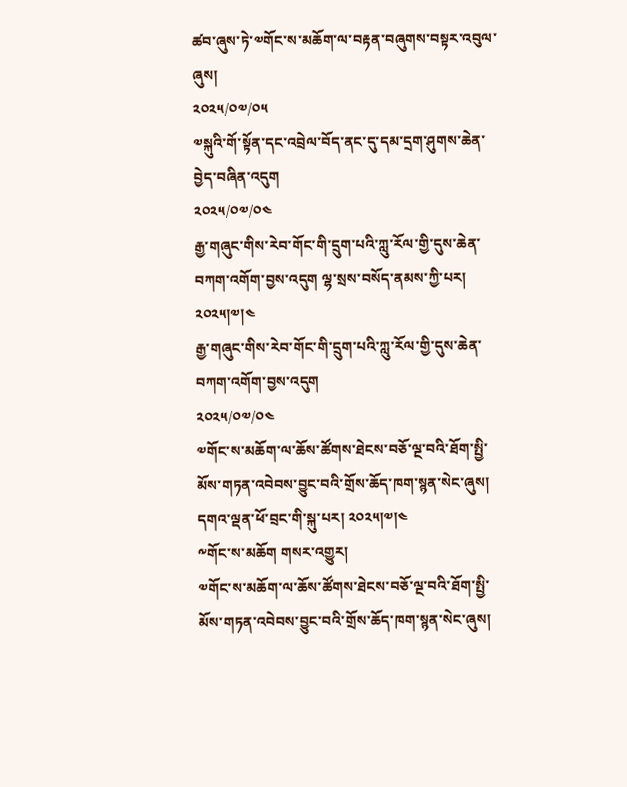ཚབ་ཞུས་ཏེ་༧གོང་ས་མཆོག་ལ་བརྟན་བཞུགས་བསྟར་འབུལ་ཞུས།
༢༠༢༥/༠༧/༠༥
༧སྐུའི་གོ་སྟོན་དང་འབྲེལ་བོད་ནང་དུ་དམ་དྲག་ཤུགས་ཆེན་བྱེད་བཞིན་འདུག
༢༠༢༥/༠༧/༠༤
རྒྱ་གཞུང་གིས་རེབ་གོང་གི་དྲུག་པའི་ཀླུ་རོལ་གྱི་དུས་ཆེན་བཀག་འགོག་བྱས་འདུག ལྷ་སྲས་བསོད་ནམས་ཀྱི་པར། ༢༠༢༥།༧།༤
རྒྱ་གཞུང་གིས་རེབ་གོང་གི་དྲུག་པའི་ཀླུ་རོལ་གྱི་དུས་ཆེན་བཀག་འགོག་བྱས་འདུག
༢༠༢༥/༠༧/༠༤
༧གོང་ས་མཆོག་ལ་ཆོས་ཚོགས་ཐེངས་བཅོ་ལྔ་བའི་ཐོག་སྤྱི་མོས་གཏན་འབེབས་བྱུང་བའི་གྲོས་ཆོད་ཁག་སྙན་སེང་ཞུས། དགའ་ལྡན་ཕོ་བྲང་གི་སྐུ་པར། ༢༠༢༥།༧།༤
༸གོང་ས་མཆོག གསར་འགྱུར།
༧གོང་ས་མཆོག་ལ་ཆོས་ཚོགས་ཐེངས་བཅོ་ལྔ་བའི་ཐོག་སྤྱི་མོས་གཏན་འབེབས་བྱུང་བའི་གྲོས་ཆོད་ཁག་སྙན་སེང་ཞུས།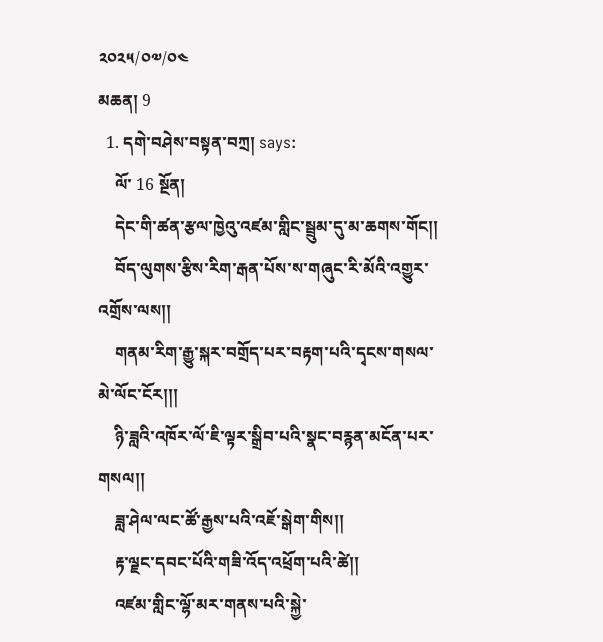༢༠༢༥/༠༧/༠༤
མཆན། 9
  1. དགེ་བཤེས་བསྟན་བཀྲ། says:
    ལོ་ 16 སྔོན།
    དེང་གི་ཚན་རྩལ་ཁྱེའུ་འཛམ་གླིང་སྦྲུམ་དུ་མ་ཆགས་གོང།།
    བོད་ལུགས་རྩིས་རིག་རྒན་པོས་ས་གཞུང་རི་མོའི་འགྱུར་འགྲོས་ལས།།
    གནམ་རིག་རྒྱུ་སྐར་བགྲོད་པར་བརྟག་པའི་དྭངས་གསལ་མེ་ལོང་ངོར།།།
    ཉི་ཟླའི་འཁོར་ལོ་ཇི་ལྟར་སྒྲིབ་པའི་སྣང་བརྙན་མངོན་པར་གསལ།།
    ཟླ་ཤེལ་ལང་ཚོ་རྒྱས་པའི་འཇོ་སྒེག་གིས།།
    རྟ་ལྗང་དབང་པོའི་གཟི་འོད་འཕྲོག་པའི་ཚེ།།
    འཛམ་གླིང་ལྷོ་མར་གནས་པའི་སྐྱེ་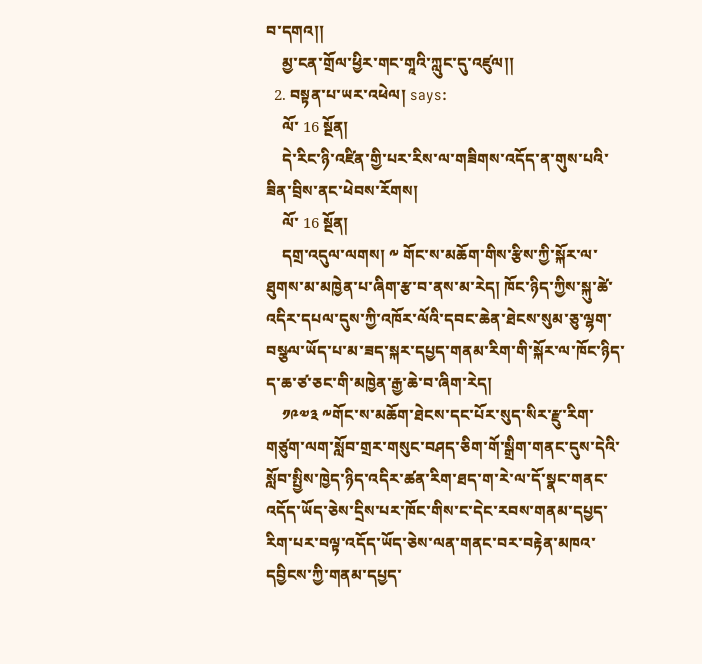བ་དགའ།།
    མྱ་ངན་གྲོལ་ཕྱིར་གང་གཱའི་ཀླུང་དུ་འཛུལ།།
  2. བསྟན་པ་ཡར་འཕེལ། says:
    ལོ་ 16 སྔོན།
    དེ་རིང་ཉི་འཛིན་གྱི་པར་རིས་ལ་གཟིགས་འདོད་ན་གུས་པའི་ཟིན་བྲིས་ནང་ཕེབས་རོགས།
    ལོ་ 16 སྔོན།
    དགྲ་འདུལ་ལགས། ༸ གོང་ས་མཆོག་གིས་རྩིས་ཀྱི་སྐོར་ལ་ཐུགས་མ་མཁྱེན་པ་ཞིག་རྩ་བ་ནས་མ་རེད། ཁོང་ཉིད་ཀྱིས་སྐུ་ཚེ་འདིར་དཔལ་དུས་ཀྱི་འཁོར་ལོའི་དབང་ཆེན་ཐེངས་སུམ་ཅུ་ལྷག་བསྩལ་ཡོད་པ་མ་ཟད་སྐར་དཔྱད་གནམ་རིག་གི་སྐོར་ལ་ཁོང་ཉིད་ད་ཆ་ཙ་ཅང་གི་མཁྱེན་རྒྱ་ཆེ་བ་ཞིག་རེད།
    ༡༩༧༣ ༸གོང་ས་མཆོག་ཐེངས་དང་པོར་སུད་སིར་རྫུ་རིག་གཙུག་ལག་སློབ་གྲར་གསུང་བཤད་ཅིག་གོ་སྒྲིག་གནང་དུས་དེའི་སློབ་སྤྱིས་ཁྱེད་ཉིད་འདིར་ཚན་རིག་ཐད་ག་རེ་ལ་དོ་སྣང་གནང་འདོད་ཡོད་ཅེས་དྲིས་པར་ཁོང་གིས་ང་དེང་རབས་གནམ་དཔྱད་རིག་པར་བལྟ་འདོད་ཡོད་ཅེས་ལན་གནང་བར་བརྟེན་མཁའ་དབྱིངས་ཀྱི་གནམ་དཔྱད་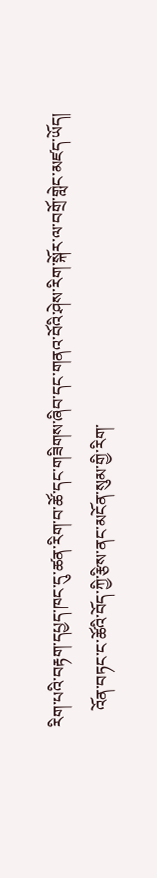རིག་པའི་བརྟག་དཔྱད་ཁང་དུ་ཚན་རིག་བ་ཚོ་དང་གཟིགས་ཞིབ་དང་གནའ་བོའི་ཤེས་རིག་སྐོར་ལ་བགྲོ་གླེང་མཛད་ཡོད།
    འོན་བཏང་ང་ཚོའི་བོད་ཀྱི་རྩིས་ནང་མངོན་སུམ་གྱི་རིག་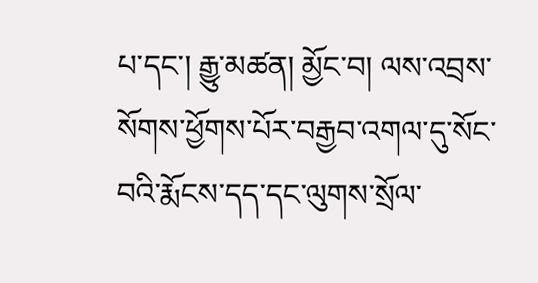པ་དང་། རྒྱུ་མཚན། མྱོང་བ། ལས་འབྲས་སོགས་ཕྱོགས་པོར་བརྒྱབ་འགལ་དུ་སོང་བའི་རྨོངས་དད་དང་ལུགས་སྲོལ་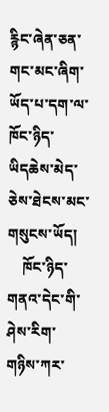རྙིང་ཞེན་ཅན་གང་མང་ཞིག་ཡོད་པ་དག་ལ་ཁོང་ཉིད་ཡིདཆེས་མེད་ཅེས་ཐེངས་མང་གསུངས་ཡོད།
    ཁོང་ཉིད་གནའ་དེང་གི་ཤེས་རིག་གཉིས་ཀར་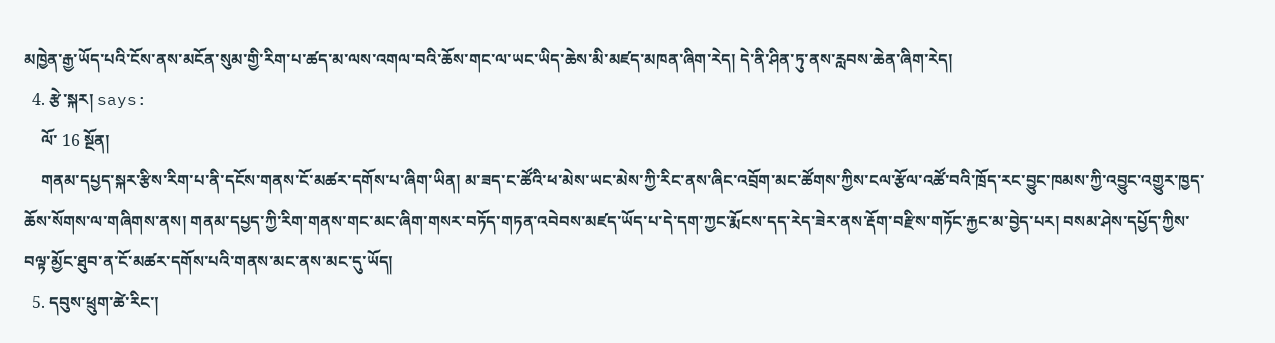མཁྱེན་རྒྱ་ཡོད་པའི་ངོས་ནས་མངོན་སུམ་གྱི་རིག་པ་ཚད་མ་ལས་འགལ་བའི་ཆོས་གང་ལ་ཡང་ཡིད་ཆེས་མི་མཛད་མཁན་ཞིག་རེད། དེ་ནི་ཤིན་ཏུ་ནས་རླབས་ཆེན་ཞིག་རེད།
  4. རྩེ་སྐར། says:
    ལོ་ 16 སྔོན།
    གནམ་དཔྱད་སྐར་རྩིས་རིག་པ་ནི་དངོས་གནས་ངོ་མཚར་དགོས་པ་ཞིག་ཡིན། མ་ཟད་ང་ཚོའི་ཕ་མེས་ཡང་མེས་ཀྱི་རིང་ནས་ཞིང་འབྲོག་མང་ཚོགས་ཀྱིས་ངལ་རྩོལ་འཚོ་བའི་ཁྲོད་རང་བྱུང་ཁམས་ཀྱི་འབྱུང་འགྱུར་ཁྱད་ཆོས་སོགས་ལ་གཞིགས་ནས། གནམ་དཔྱད་ཀྱི་རིག་གནས་གང་མང་ཞིག་གསར་བཏོད་གཏན་འབེབས་མཛད་ཡོད་པ་དེ་དག་ཀྱང་རྨོངས་དད་རེད་ཟེར་ནས་རྡོག་བརྫིས་གཏོང་རྐྱང་མ་བྱེད་པར། བསམ་ཤེས་དཔྱོད་ཀྱིས་བལྟ་མྱོང་ཐུབ་ན་ངོ་མཚར་དགོས་པའི་གནས་མང་ནས་མང་དུ་ཡོད།
  5. དབུས་ཕྲུག་ཚེ་རིང་།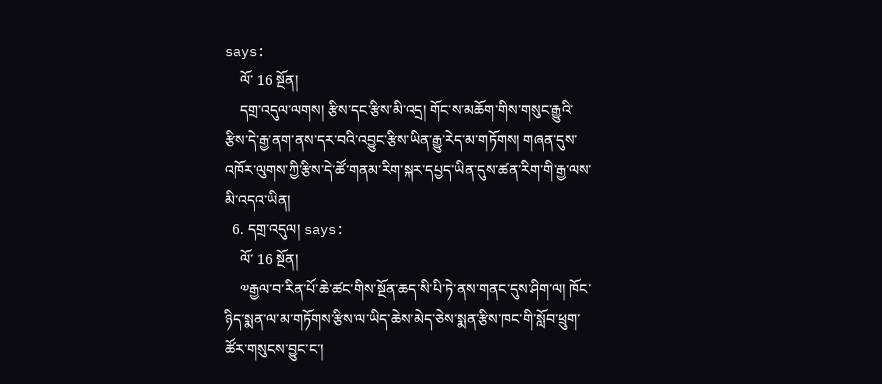says:
    ལོ་ 16 སྔོན།
    དགྲ་འདུལ་ལགས། རྩིས་དང་རྩིས་མི་འདྲ། གོང་ས་མཆོག་གིས་གསུང་རྒྱུའི་རྩིས་དེ་རྒྱ་ནག་ནས་དར་བའི་འབྱུང་རྩིས་ཡིན་རྒྱུ་རེད་མ་གཏོགས། གཞན་དུས་འཁོར་ལུགས་ཀྱི་རྩིས་དེ་ཚོ་གནམ་རིག་སྐར་དཔྱད་ཡིན་དུས་ཚན་རིག་གི་རྒྱ་ལས་མི་འདའ་ཡིན།
  6. དགྲ་འདུལ། says:
    ལོ་ 16 སྔོན།
    ༧རྒྱལ་བ་རིན་པོ་ཆེ་ཚང་གིས་སྔོན་ཆད་སི་པི་ཏེ་ནས་གནང་དུས་ཤིག་ལ། ཁོང་ཉིད་སྨན་ལ་མ་གཏོགས་རྩིས་ལ་ཡིད་ཆེས་མེད་ཅེས་སྨན་རྩིས་ཁང་གི་སློབ་ཕྲུག་ཚོར་གསུངས་བྱུང་ང་།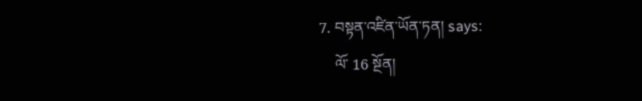7. བསྟན་འཛིན་ཡོན་ཏན། says:
    ལོ་ 16 སྔོན།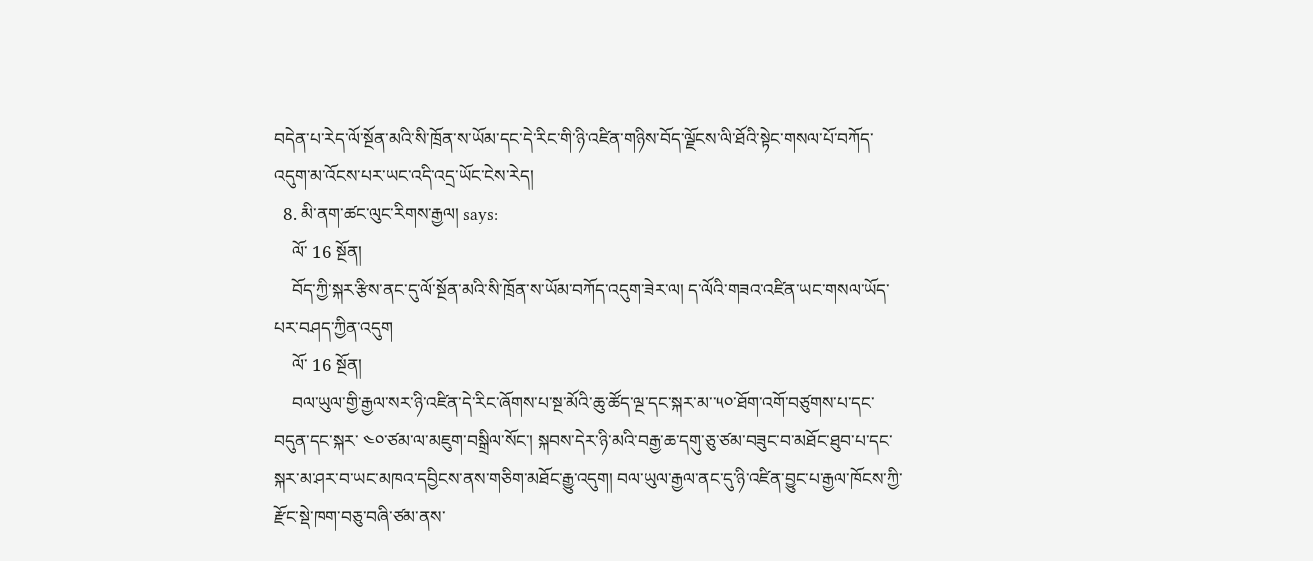བདེན་པ་རེད་ལོ་སྔོན་མའི་སི་ཁྲོན་ས་ཡོམ་དང་དེ་རིང་གི་ཉི་འཛིན་གཉིས་བོད་ལྗོངས་ལི་ཐོའི་སྟེང་གསལ་པོ་བཀོད་འདུག་མ་འོངས་པར་ཡང་འདི་འདྲ་ཡོང་ངེས་རེད།
  8. མི་ནག་ཚང་ལུང་རིགས་རྒྱལ། says:
    ལོ་ 16 སྔོན།
    བོད་ཀྱི་སྐར་རྩིས་ནང་དུ་ལོ་སྔོན་མའི་སི་ཁྲོན་ས་ཡོམ་བཀོད་འདུག་ཟེར་ལ། ད་ལོའི་གཟའ་འཛིན་ཡང་གསལ་ཡོད་པར་བཤད་ཀྱིན་འདུག
    ལོ་ 16 སྔོན།
    བལ་ཡུལ་གྱི་རྒྱལ་སར་ཉི་འཛིན་དེ་རིང་ཞོགས་པ་སྔ་མོའི་ཆུ་ཚོད་ལྔ་དང་སྐར་མ་་༥༠་ཐོག་འགོ་བཙུགས་པ་དང་བདུན་དང་སྐར་ ༤༠་ཙམ་ལ་མཇུག་བསྒྲིལ་སོང་། སྐབས་དེར་ཉི་མའི་བརྒྱ་ཆ་དགུ་ཅུ་ཙམ་བཟུང་བ་མཐོང་ཐུབ་པ་དང་སྐར་མ་ཤར་བ་ཡང་མཁའ་དབྱིངས་ནས་གཅིག་མཐོང་རྒྱུ་འདུག། བལ་ཡུལ་རྒྱལ་ནང་དུ་ཉི་འཛིན་བྱུང་པ་རྒྱལ་ཁོངས་ཀྱི་རྫོང་སྡེ་ཁག་བཅུ་བཞི་ཙམ་ནས་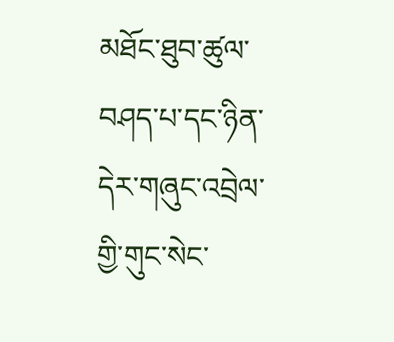མཐོང་ཐུབ་ཚུལ་བཤད་པ་དང་ཉིན་དེར་གཞུང་འབྲེལ་གྱི་གུང་སེང་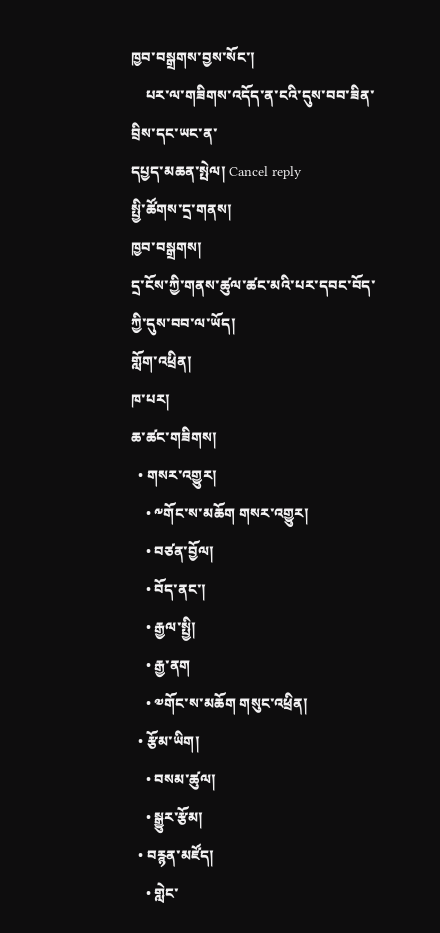ཁྱབ་བསྒྲགས་བྱས་སོང་།
    པར་ལ་གཟིགས་འདོད་ན་ངའི་དུས་བབ་ཟིན་བྲིས་དང་ཡང་ན་
དཔྱད་མཆན་སྤེལ། Cancel reply
སྤྱི་ཚོགས་དྲ་གནས།
ཁྱབ་བསྒྲགས།
དྲ་ངོས་ཀྱི་གནས་ཚུལ་ཚང་མའི་པར་དབང་བོད་ཀྱི་དུས་བབ་ལ་ཡོད།
གློག་འཕྲིན།
ཁ་པར།
ཆ་ཚང་གཟིགས།
  • གསར་འགྱུར།
    • ༸གོང་ས་མཆོག གསར་འགྱུར།
    • བཙན་བྱོལ།
    • བོད་ནང་།
    • རྒྱལ་སྤྱི།
    • རྒྱ་ནག
    • ༧གོང་ས་མཆོག གསུང་འཕྲིན།
  • རྩོམ་ཡིག།
    • བསམ་ཚུལ།
    • སྒྱུར་རྩོམ།
  • བརྙན་མཛོད།
    • གླེང་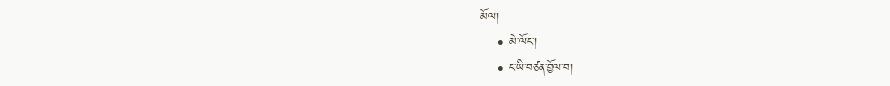མོལ།
    • མེ་ལོང་།
    • ང་ཡི་བཙན་བྱོལ་བ།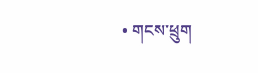• གངས་ཕྲུག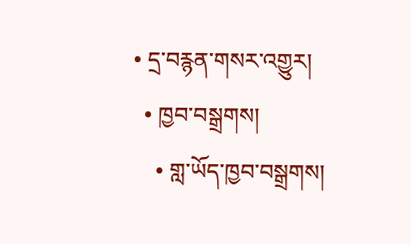• དྲ་བརྙན་གསར་འགྱུར།
  • ཁྱབ་བསྒྲགས།
    • གླ་ཡོད་ཁྱབ་བསྒྲགས།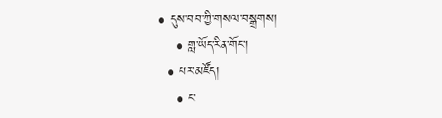• དུས་བབ་ཀྱི་གསལ་བསྒྲགས།
    • གླ་ཡོད་རིན་གོང་།
  • པར་མཛོད།
    • ང་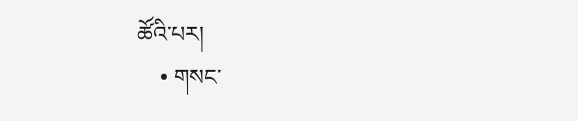ཚོའི་པར།
    • གསང་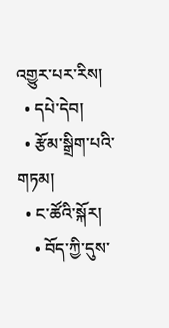འགྱུར་པར་རིས།
  • དཔེ་དེབ།
  • རྩོམ་སྒྲིག་པའི་གཏམ།
  • ང་ཚོའི་སྐོར།
    • བོད་ཀྱི་དུས་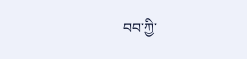བབ་ཀྱི་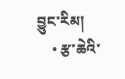བྱུང་རིམ།
    • རྩ་ཆེའི་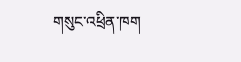གསུང་འཕྲིན་ཁག